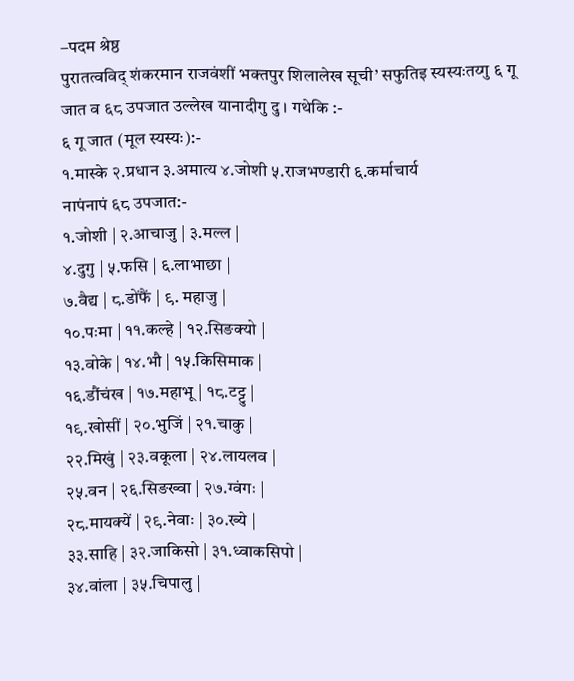–पदम श्रेष्ठ
पुरातत्वविद् शंकरमान राजवंशीं भक्तपुर शिलालेख सूची’ सफुतिइ स्यस्यःतय्गु ६ गू जात व ६८ उपजात उल्लेख यानादीगु दु । गथेकि :-
६ गू जात (मूल स्यस्यः):-
१.मास्के २.प्रधान ३.अमात्य ४.जोशी ५.राजभण्डारी ६.कर्माचार्य
नापंनापं ६८ उपजात:-
१.जोशी | २.आचाजु | ३.मल्ल |
४.दुगु | ५.फसि | ६.लाभाछा |
७.वैद्य | ८.डोंफैं | ९. महाजु |
१०.पःमा | ११.कल्हे | १२.सिङक्यो |
१३.वोके | १४.भौ | १५.किसिमाक |
१६.डौंचंख | १७.महाभू | १८.टट्टु |
१९.खोसीं | २०.भुजिं | २१.चाकु |
२२.मिखुं | २३.वकूला | २४.लायलव |
२५.वन | २६.सिङख्वा | २७.ग्वंगः |
२८.मायक्यें | २९.नेवाः | ३०.ख्ये |
३३.साहि | ३२.जाकिसो | ३१.ध्वाकसिपो |
३४.वांला | ३५.चिपालु |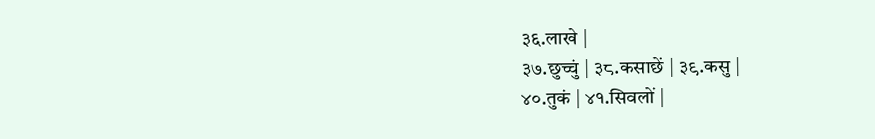३६.लाखे |
३७.छुच्चुं | ३८.कसाछें | ३९.कसु |
४०.तुकं | ४१.सिवलों |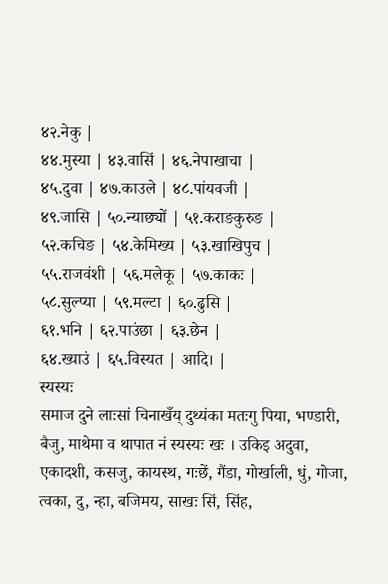४२.नेकु |
४४.मुस्या | ४३.वासिं | ४६.नेपाखाचा |
४५.दुवा | ४७.काउले | ४८.पांयवजी |
४९.जासि | ५०.न्याछ्यों | ५१.कराङकुरुङ |
५२.कचिङ | ५४.केमिख्य | ५३.खाखिपुच |
५५.राजवंशी | ५६.मलेकू | ५७.काकः |
५८.सुल्प्या | ५९.मल्टा | ६०.ढुसि |
६१.भनि | ६२.पाउंछा | ६३.छेन |
६४.ख्याउं | ६५.विस्यत | आदि। |
स्यस्यः
समाज दुने लाःसां चिनाखँय् दुथ्यंका मतःगु पिया, भण्डारी, बैजु, माथेमा व थापात नं स्यस्यः खः । उकिइ अदुवा, एकादशी, कसजु, कायस्थ, गःछें, गैंडा, गोर्खाली, धुं, गोजा, त्वका, दु, न्हा, बजिमय, साखः सिं, सिंह,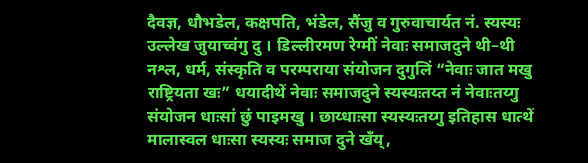दैवज्ञ, धौभडेल, कक्षपति, भंडेल, सैंजु व गुरुवाचार्यत नं. स्यस्यः उल्लेख जुयाच्वंगु दु । डिल्लीरमण रेग्मीं नेवाः समाजदुने थी–थी नश्ल, धर्म, संस्कृति व परम्पराया संयोजन दुगुलिं “नेवाः जात मखु राष्ट्रियता खः” धयादीथें नेवाः समाजदुने स्यस्यःतय्त नं नेवाःतय्गु संयोजन धाःसां छुं पाइमखु । छाय्धाःसा स्यस्यःतय्गु इतिहास धात्थें मालास्वल धाःसा स्यस्यः समाज दुने खँय्,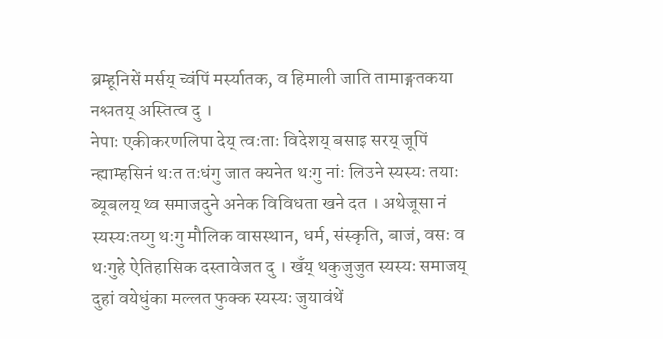ब्रम्हूनिसें मर्सय् च्वंपिं मर्स्यातक, व हिमाली जाति तामाङ्गतकया नश्लतय् अस्तित्व दु ।
नेपाः एकीकरणलिपा देय् त्वःताः विदेशय् बसाइ सरय् जूपिं न्ह्याम्हसिनं थःत तःधंगु जात क्यनेत थःगु नांः लिउने स्यस्यः तयाः ब्यूबलय् थ्व समाजदुने अनेक विविधता खने दत । अथेजूसा नं स्यस्यःतय्गु थःगु मौलिक वासस्थान, धर्म, संस्कृति, बाजं, वसः व थःगुहे ऐतिहासिक दस्तावेजत दु । खँय् थकुजुजुत स्यस्यः समाजय् दुहां वयेधुंका मल्लत फुक्क स्यस्यः जुयावंथें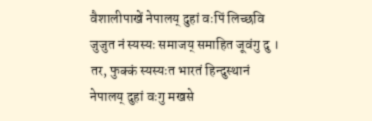वैशालीपाखें नेपालय् दुहां वःपिं लिच्छवि जुजुत नं स्यस्यः समाजय् समाहित जूवंगु दु । तर, फुक्कं स्यस्यःत भारतं हिन्दुस्थानं नेपालय् दुहां वःगु मखसे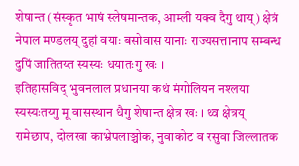शेषान्त (संस्कृत भाषं स्लेषमान्तक, आम्ली यक्व दैगु थाय्) क्षेत्रं नेपाल मण्डलय् दुहां वयाः बसोवास यानाः राज्यसत्तानाप सम्बन्ध दुपिं जातितय्त स्यस्यः धयातःगु खः ।
इतिहासविद् भुवनलाल प्रधानया कथं मंगोलियन नश्लया स्यस्यःतय्गु मू वासस्थान धैगु शेषान्त क्षेत्र खः । थ्व क्षेत्रय् रामेछाप, दोलखा काभ्रेपलाञ्चोक, नुवाकोट व रसुवा जिल्लातक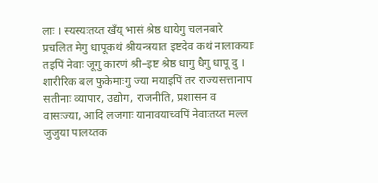लाः । स्यस्यःतय्त खँय् भासं श्रेष्ठ धायेगु चलनबारे प्रचलित मेगु धापूकथं श्रीयन्त्रयात इष्टदेव कथं नालाकयाः तइपिं नेवाः जूगु कारणं श्री–इष्ट श्रेष्ठ धागु धैगु धापू दु । शारीरिक बल फुकेमाःगु ज्या मयाइपिं तर राज्यसत्तानाप सतीनाः व्यापार, उद्योग, राजनीति, प्रशासन व वासःज्या, आदि लजगाः यानावयाच्वपिं नेवाःतय्त मल्ल जुजुया पालय्तक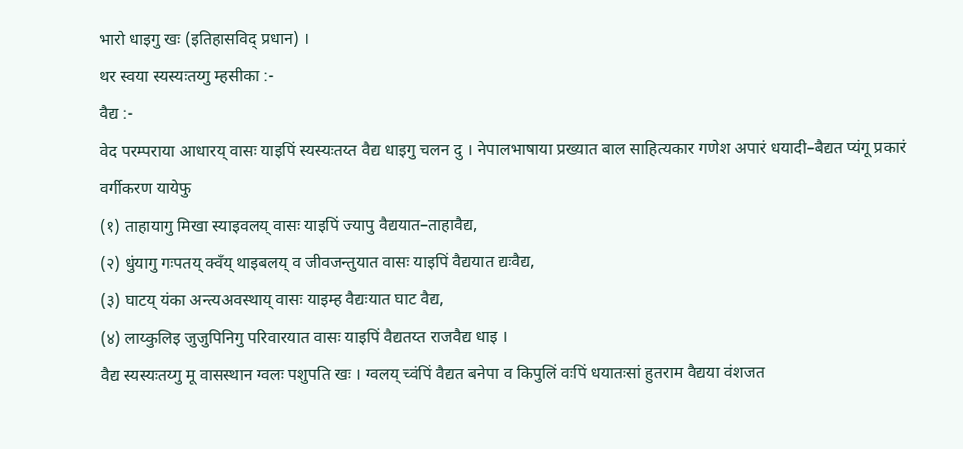भारो धाइगु खः (इतिहासविद् प्रधान) ।
थर स्वया स्यस्यःतय्गु म्हसीका :-
वैद्य :-
वेद परम्पराया आधारय् वासः याइपिं स्यस्यःतय्त वैद्य धाइगु चलन दु । नेपालभाषाया प्रख्यात बाल साहित्यकार गणेश अपारं धयादी–बैद्यत प्यंगू प्रकारं वर्गीकरण यायेफु
(१) ताहायागु मिखा स्याइवलय् वासः याइपिं ज्यापु वैद्ययात–ताहावैद्य,
(२) धुंयागु गःपतय् क्वँय् थाइबलय् व जीवजन्तुयात वासः याइपिं वैद्ययात द्यःवैद्य,
(३) घाटय् यंका अन्त्यअवस्थाय् वासः याइम्ह वैद्यःयात घाट वैद्य,
(४) लाय्कुलिइ जुजुपिनिगु परिवारयात वासः याइपिं वैद्यतय्त राजवैद्य धाइ ।
वैद्य स्यस्यःतय्गु मू वासस्थान ग्वलः पशुपति खः । ग्वलय् च्वंपिं वैद्यत बनेपा व किपुलिं वःपिं धयातःसां हुतराम वैद्यया वंशजत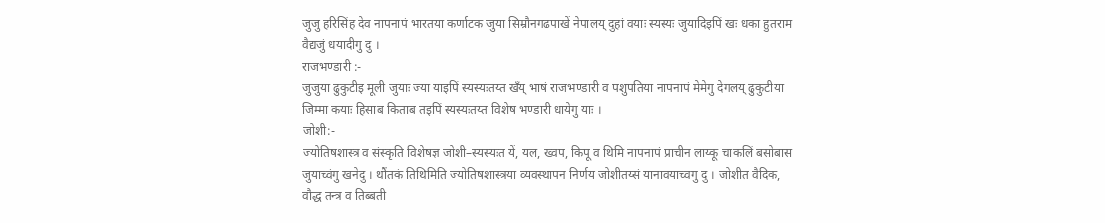जुजु हरिसिंह देव नापनापं भारतया कर्णाटक जुया सिम्रौनगढपाखें नेपालय् दुहां वयाः स्यस्यः जुयादिइपिं खः धका हुतराम वैद्यजुं धयादीगु दु ।
राजभण्डारी :-
जुजुया ढुकुटीइ मूली जुयाः ज्या याइपिं स्यस्यःतय्त खँय् भाषं राजभण्डारी व पशुपतिया नापनापं मेमेगु देगलय् ढुकुटीया जिम्मा कयाः हिसाब किताब तइपिं स्यस्यःतय्त विशेष भण्डारी धायेगु याः ।
जोशी:-
ज्योतिषशास्त्र व संस्कृति विशेषज्ञ जोशी–स्यस्यःत यें, यल, ख्वप, किपू व थिमि नापनापं प्राचीन लाय्कू चाकलिं बसोबास जुयाच्वंगु खनेदु । थौंतकं तिथिमिति ज्योतिषशास्त्रया व्यवस्थापन निर्णय जोशीतय्सं यानावयाच्वगु दु । जोशीत वैदिक, वौद्ध तन्त्र व तिब्बती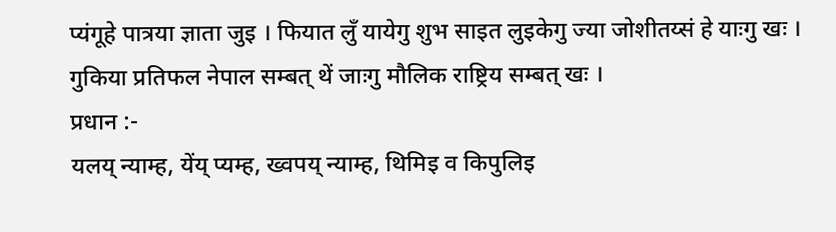प्यंगूहे पात्रया ज्ञाता जुइ । फियात लुँ यायेगु शुभ साइत लुइकेगु ज्या जोशीतय्सं हे याःगु खः । गुकिया प्रतिफल नेपाल सम्बत् थें जाःगु मौलिक राष्ट्रिय सम्बत् खः ।
प्रधान :-
यलय् न्याम्ह, येंय् प्यम्ह, ख्वपय् न्याम्ह, थिमिइ व किपुलिइ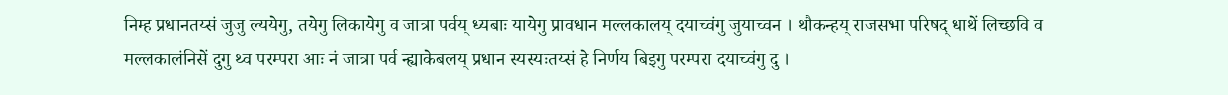निम्ह प्रधानतय्सं जुजु ल्ययेगु, तयेगु लिकायेगु व जात्रा पर्वय् ध्यबाः यायेगु प्रावधान मल्लकालय् दयाच्वंगु जुयाच्वन । थौकन्हय् राजसभा परिषद् धाथें लिच्छवि व मल्लकालंनिसें दुगु थ्व परम्परा आः नं जात्रा पर्व न्ह्याकेबलय् प्रधान स्यस्यःतय्सं हे निर्णय बिइगु परम्परा दयाच्वंगु दु ।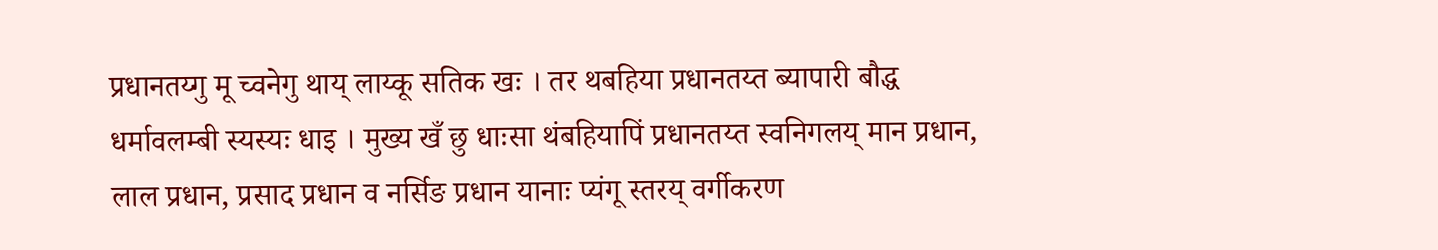प्रधानतय्गु मू च्वनेगु थाय् लाय्कू सतिक खः । तर थबहिया प्रधानतय्त ब्यापारी बौद्ध धर्मावलम्बी स्यस्यः धाइ । मुख्य खँ छु धाःसा थंबहियापिं प्रधानतय्त स्वनिगलय् मान प्रधान, लाल प्रधान, प्रसाद प्रधान व नर्सिङ प्रधान यानाः प्यंगू स्तरय् वर्गीकरण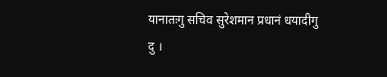यानातःगु सचिव सुरेशमान प्रधानं धयादीगु दु ।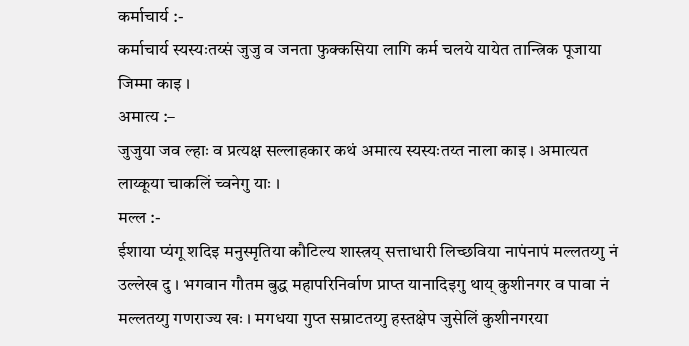कर्माचार्य :-
कर्माचार्य स्यस्यःतय्सं जुजु व जनता फुक्कसिया लागि कर्म चलये यायेत तान्त्रिक पूजाया जिम्मा काइ ।
अमात्य :–
जुजुया जव ल्हाः व प्रत्यक्ष सल्लाहकार कथं अमात्य स्यस्यःतय्त नाला काइ । अमात्यत लाय्कूया चाकलिं च्वनेगु याः ।
मल्ल :-
ईशाया प्यंगू शदिइ मनुस्मृतिया कौटिल्य शास्त्रय् सत्ताधारी लिच्छविया नापंनापं मल्लतय्गु नं उल्लेख दु । भगवान गौतम बुद्ध महापरिनिर्वाण प्राप्त यानादिइगु थाय् कुशीनगर व पावा नं मल्लतय्गु गणराज्य खः । मगधया गुप्त सम्राटतय्गु हस्तक्षेप जुसेलिं कुशीनगरया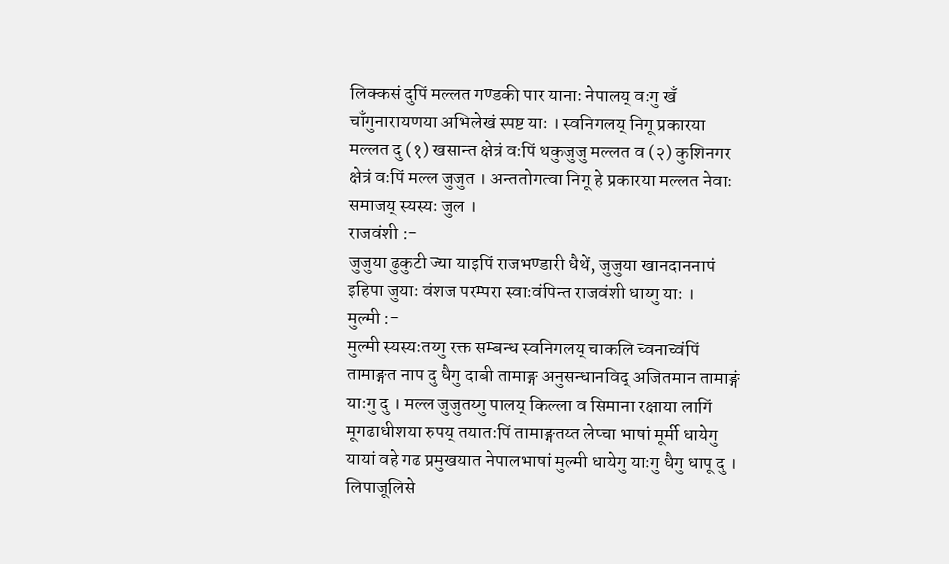लिक्कसं दुपिं मल्लत गण्डकी पार यानाः नेपालय् वःगु खँ चाँगुनारायणया अभिलेखं स्पष्ट याः । स्वनिगलय् निगू प्रकारया मल्लत दु (१) खसान्त क्षेत्रं वःपिं थकुजुजु मल्लत व (२) कुशिनगर क्षेत्रं वःपिं मल्ल जुजुत । अन्ततोगत्वा निगू हे प्रकारया मल्लत नेवाः समाजय् स्यस्यः जुल ।
राजवंशी :-
जुजुया ढुकुटी ज्या याइपिं राजभण्डारी धैथें, जुजुया खानदाननापं इहिपा जुयाः वंशज परम्परा स्वाःवंपिन्त राजवंशी धाय्गु याः ।
मुल्मी :-
मुल्मी स्यस्यःतय्गु रक्त सम्बन्ध स्वनिगलय् चाकलि च्वनाच्वंपिं तामाङ्गत नाप दु धैगु दाबी तामाङ्ग अनुसन्धानविद् अजितमान तामाङ्गं याःगु दु । मल्ल जुजुतय्गु पालय् किल्ला व सिमाना रक्षाया लागिं मूगढाधीशया रुपय् तयातःपिं तामाङ्गतय्त लेप्चा भाषां मूर्मी धायेगु यायां वहे गढ प्रमुखयात नेपालभाषां मुल्मी धायेगु याःगु धैगु धापू दु । लिपाजूलिसे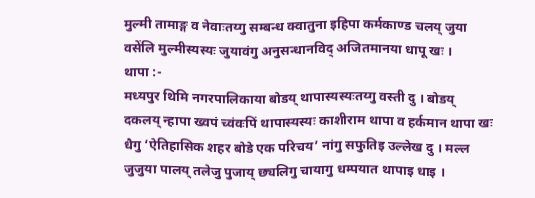मुल्मी तामाङ्ग व नेवाःतय्गु सम्बन्ध क्वातुना इहिपा कर्मकाण्ड चलय् जुया वसेंलि मुल्मीस्यस्यः जुयावंगु अनुसन्धानविद् अजितमानया धापू खः ।
थापा :-
मध्यपुर थिमि नगरपालिकाया बोडय् थापास्यस्यःतय्गु वस्ती दु । बोडय् दकलय् न्हापा ख्वपं च्वंवःपिं थापास्यस्यः काशीराम थापा व हर्कमान थापा खः धैगु ‘ऐतिहासिक शहर बोडे एक परिचय’ नांगु सफुतिइ उल्लेख दु । मल्ल जुजुया पालय् तलेजु पुजाय् छ्यलिगु चायागु धम्पयात थापाइ धाइ ।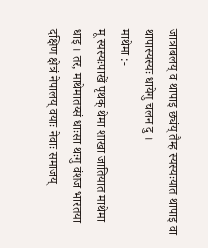जात्राबलय् व थापाइ छ्यंय् तैम्ह स्यस्यःयात थापाइ वा थापास्यस्यः धायेगु चलन दु ।
माथेमा :-
मू स्यस्यःपाखें पृथक् थेमा शाखा जातियात माथेमा धाइ । तर, माथेमातय्सं धाःसा थःगु वंशज भारतया दक्षिण क्षेत्रं नेपालय् वयाः नेवाः समाजय्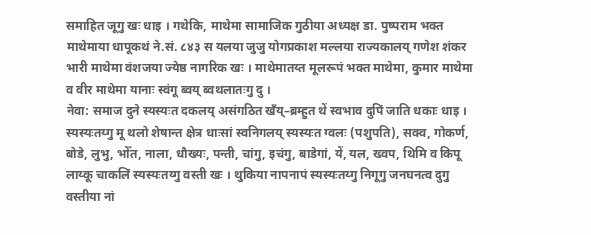समाहित जूगु खः धाइ । गथेकि, माथेमा सामाजिक गुठीया अध्यक्ष डा. पुष्पराम भक्त माथेमाया धापूकथं ने.सं. ८४३ स यलया जुजु योगप्रकाश मल्लया राज्यकालय् गणेश शंकर भारी माथेमा वंशजया ज्येष्ठ नागरिक खः । माथेमातय्त मूलरूपं भक्त माथेमा, कुमार माथेमा व वीर माथेमा यानाः स्वंगू ब्वय् ब्वथलातःगु दु ।
नेवा: समाज दुने स्यस्यःत दकलय् असंगठित खँय्–ब्रम्हुत थें स्वभाव दुपिं जाति धकाः धाइ । स्यस्यःतय्गु मू थलो शेषान्त क्षेत्र धाःसां स्वनिगलय् स्यस्यःत ग्वलः (पशुपति), सक्व, गोकर्ण, बोडे, लुभु, भोँत, नाला, धौख्यः, पन्ती, चांगु, इचंगु, बाडेगां, यें, यल, ख्वप, थिमि व किपू लाय्कू चाकलिं स्यस्यःतय्गु वस्ती खः । थुकिया नापनापं स्यस्यःतय्गु निगूगु जनघनत्व दुगु वस्तीया नां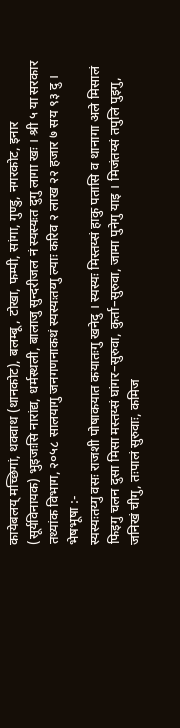कायेबलय् मच्छिगां, थक्वाथ (थानकोट), बलम्बू, टोखा, फम्पी, सांगा, गुण्डु, नगरकोट, इनार (सूर्यविनायक) भुइजःसि नारांद्य, धर्मस्थली, बालाजु सुन्दरीजल नं स्यस्यःत दुगु लागा खः । श्री ५ या सरकार तथ्यांक विभाग, २०५८ सालयागु जनगणनाकथं स्यस्यःतय्गु ल्याः करिव २ लाख २२ हजार ७ सय ९३ दु ।
भेषभूषा :-
स्यस्यःतय्गु वसः राजशी पोषाकयात कयातःगु खनेदु । स्यस्यः मिस्तय्सं हाकु पतासि व थानागा अले मिसालं फिइगु चलन दुसा मिसा मस्तय्सं घांगर–सुरुवा, कुर्ता–सुरुवा, जामा पुनेगु याइ । मिजंतय्सं तपुलि पुइगु, जनिखं चीगु, तःपालं सुरुवाः, कमिज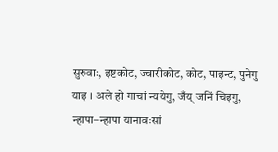सुरुवाः, इष्टकोट, ज्वारीकोट, कोट, पाइन्ट, पुनेगु याइ । अले हो गाचां न्ययेगु, जँय् जनिं चिइगु, न्हापा–न्हापा यानावःसां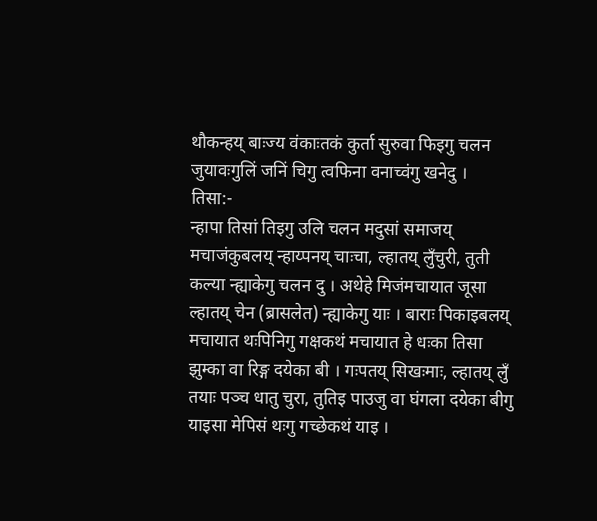थौकन्हय् बाःज्य वंकाःतकं कुर्ता सुरुवा फिइगु चलन जुयावःगुलिं जनिं चिगु त्वफिना वनाच्वंगु खनेदु ।
तिसा:-
न्हापा तिसां तिइगु उलि चलन मदुसां समाजय् मचाजंकुबलय् न्हाय्पनय् चाःचा, ल्हातय् लुँचुरी, तुती कल्या न्ह्याकेगु चलन दु । अथेहे मिजंमचायात जूसा ल्हातय् चेन (ब्रासलेत) न्ह्याकेगु याः । बाराः पिकाइबलय् मचायात थःपिनिगु गक्षकथं मचायात हे धःका तिसा झुम्का वा रिङ्ग दयेका बी । गःपतय् सिखःमाः, ल्हातय् लुँ तयाः पञ्च धातु चुरा, तुतिइ पाउजु वा घंगला दयेका बीगु याइसा मेपिसं थःगु गच्छेकथं याइ ।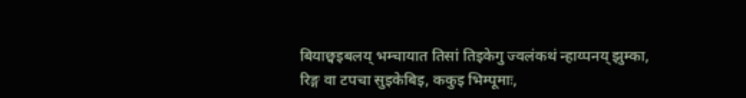बियाछ्वइबलय् भम्चायात तिसां तिइकेगु ज्वलंकथं न्हाय्पनय् झुम्का, रिङ्ग वा टपचा सुइकेबिइ, ककुइ भिम्पूमाः,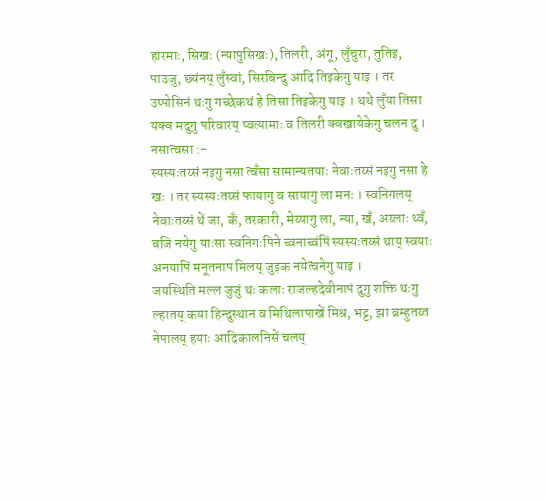हारमाः, सिखः (न्यापुसिखः), तिलरी, अंगू, लुँचुरा, तुतिइ, पाउजु, छ्यंनय् लुँस्वां, सिरबिन्दु आदि तिइकेगु याइ । तर उप्पोसिनं थःगु गच्छेकथं हे तिसा तिइकेगु याइ । थथे लुँया तिसा यक्व मदुगु परिवारय् प्वत्यामाः व तिलरी क्वखायेकेगु चलन दु ।
नसात्वसा :-
स्यस्यःतय्सं नइगु नसा त्वँसा सामान्यतयाः नेवाःतय्सं नइगु नसा हे खः । तर स्यस्यःतय्सं फायागु व सायागु ला मनः । स्वनिगलय् नेवाःतय्सं थें जा, कँ, तरकारी, मेय्यागु ला, न्या, खँ, अय्लाः थ्वँ, बजि नयेगु याःसा स्वनिगःपिने च्वनाच्वंपिं स्यस्यःतय्सं थाय् स्वयाः अनयापिं मनूतनाप मिलय् जुइक नयेत्वनेगु याइ ।
जयस्थिति मल्ल जुजुं थः कलाः राजल्हदेवीनापं दुगु शक्ति थःगु ल्हातय् कया हिन्दुस्थान व मिथिलापाखें मिश्र, भट्ट, झा ब्रम्हुतय्त नेपालय् हयाः आदिकालनिसें चलय्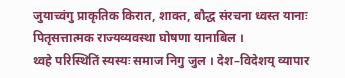जुयाच्वंगु प्राकृतिक किरात, शाक्त, बौद्ध संरचना ध्वस्त यानाः पितृसत्तात्मक राज्यव्यवस्था घोषणा यानाबिल ।
थ्वहे परिस्थितिं स्यस्यः समाज निगु जुल । देश–विदेशय् व्यापार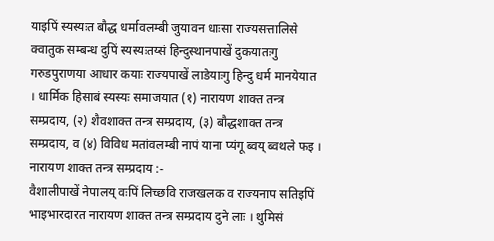याइपिं स्यस्यःत बौद्ध धर्मावलम्बी जुयावन धाःसा राज्यसत्तालिसे क्वातुक सम्बन्ध दुपिं स्यस्यःतय्सं हिन्दुस्थानपाखें दुकयातःगु गरुडपुराणया आधार कयाः राज्यपाखें लाडेयाःगु हिन्दु धर्म मानयेयात । धार्मिक हिसाबं स्यस्यः समाजयात (१) नारायण शाक्त तन्त्र सम्प्रदाय, (२) शैवशाक्त तन्त्र सम्प्रदाय, (३) बौद्धशाक्त तन्त्र सम्प्रदाय, व (४) विविध मतांवलम्बी नापं याना प्यंगू ब्वय् ब्वथले फइ ।
नारायण शाक्त तन्त्र सम्प्रदाय :-
वैशालीपाखें नेपालय् वःपिं लिच्छवि राजखलक व राज्यनाप सतिइपिं भाइभारदारत नारायण शाक्त तन्त्र सम्प्रदाय दुने लाः । थुमिसं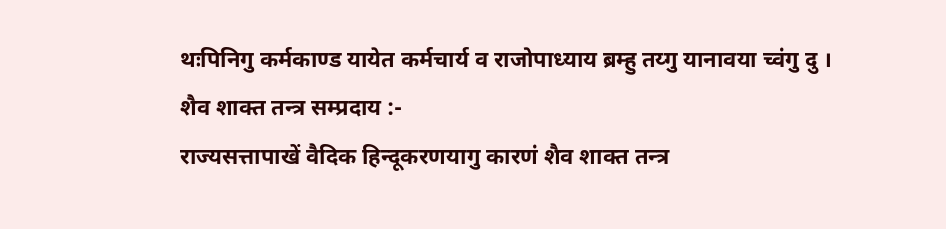थःपिनिगु कर्मकाण्ड यायेत कर्मचार्य व राजोपाध्याय ब्रम्हु तय्गु यानावया च्वंगु दु ।
शैव शाक्त तन्त्र सम्प्रदाय :-
राज्यसत्तापाखें वैदिक हिन्दूकरणयागु कारणं शैव शाक्त तन्त्र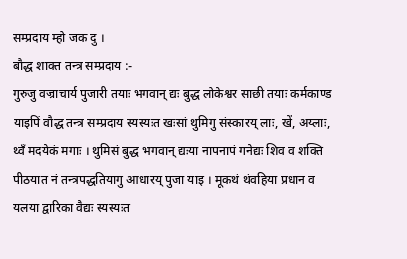सम्प्रदाय म्हो जक दु ।
बौद्ध शाक्त तन्त्र सम्प्रदाय :-
गुरुजु वज्राचार्य पुजारी तयाः भगवान् द्यः बुद्ध लोकेश्वर साछी तयाः कर्मकाण्ड याइपिं वौद्ध तन्त्र सम्प्रदाय स्यस्यःत खःसां थुमिगु संस्कारय् लाः, खें, अय्लाः, थ्वँ मदयेकं मगाः । थुमिसं बुद्ध भगवान् द्यःया नापनापं गनेद्यः शिव व शक्ति पीठयात नं तन्त्रपद्धतियागु आधारय् पुजा याइ । मूकथं थंवहिया प्रधान व यलया द्वारिका वैद्यः स्यस्यःत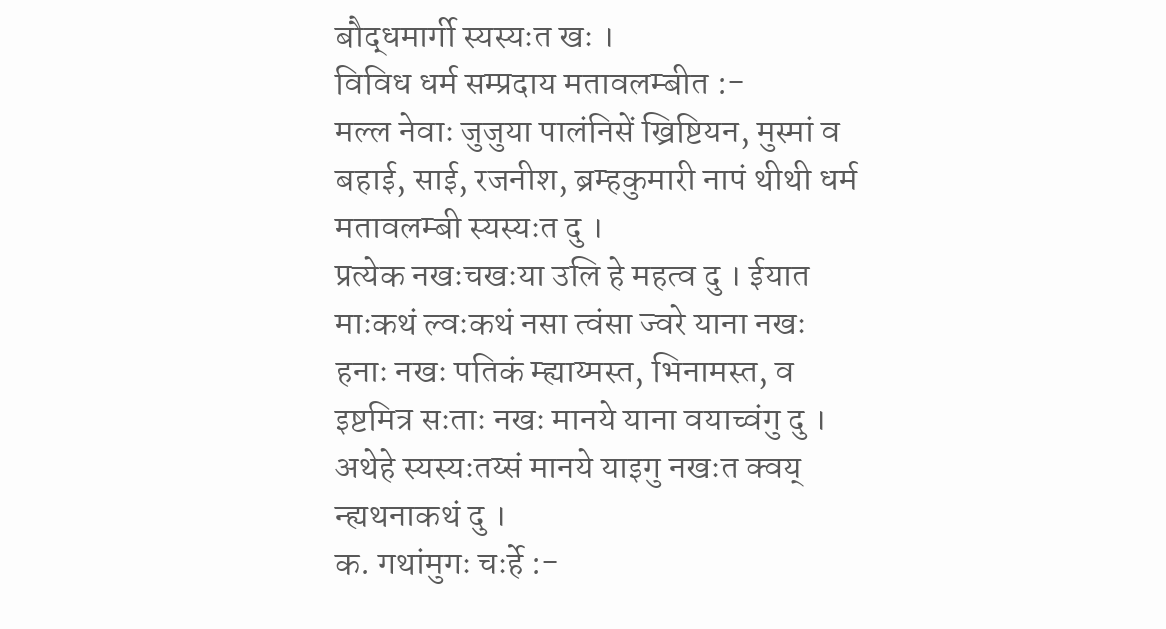बौद्धमार्गी स्यस्यःत खः ।
विविध धर्म सम्प्रदाय मतावलम्बीत :-
मल्ल नेवाः जुजुया पालंनिसें ख्रिष्टियन, मुस्मां व बहाई, साई, रजनीश, ब्रम्हकुमारी नापं थीथी धर्म मतावलम्बी स्यस्यःत दु ।
प्रत्येक नखःचखःया उलि हे महत्व दु । ईयात माःकथं ल्वःकथं नसा त्वंसा ज्वरे याना नखः हनाः नखः पतिकं म्ह्याय्मस्त, भिनामस्त, व इष्टमित्र सःताः नखः मानये याना वयाच्वंगु दु । अथेहे स्यस्यःतय्सं मानये याइगु नखःत क्वय् न्ह्यथनाकथं दु ।
क. गथांमुगः चःर्हे :-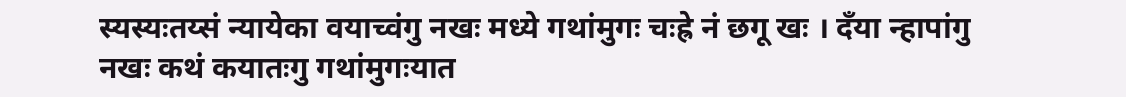स्यस्यःतय्सं न्यायेका वयाच्वंगु नखः मध्ये गथांमुगः चःह्रे नं छगू खः । दँया न्हापांगु नखः कथं कयातःगु गथांमुगःयात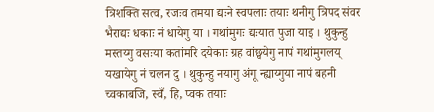त्रिशक्ति सत्व, रजःव तमया द्यःने स्वपलाः तयाः थनीगु त्रिपद संवर भैराद्यः धकाः नं धायेगु या । गथांमुगः द्यःयात पुजा याइ । थुकुन्हु मस्तय्गु वसःया कतांमरि दयेकाः ग्रह वांछ्वयेगु नापं गथांमुगलय् यखायेगु नं चलन दु । थुकुन्हु नयागु अंगू न्ह्याय्गुया नापं बहनी च्वकाबजि, स्वँ, हि, प्वक तयाः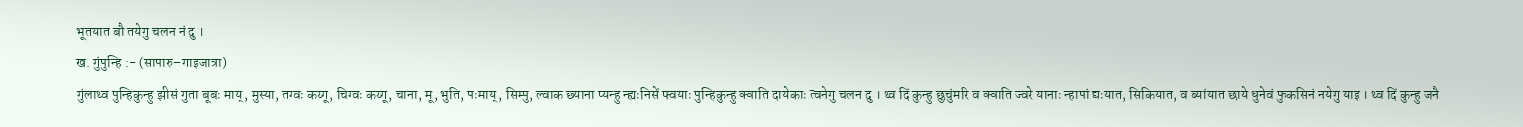भूतयात बौ तयेगु चलन नं दु ।
ख. गुंपुन्हि :- (सापारु–गाइजात्रा)
गुंलाथ्व पुन्हिकुन्हु झीसं गुता बूबः माय्, मुस्या, तग्वः कय्गू, चिग्वः कय्गू, चाना, मू, भुति, पःमाय्, सिम्पु, ल्वाक छ्याना प्यन्हु न्ह्यःनिसें फ्वयाः पुन्हिकुन्हु क्वाति दायेकाः त्वनेगु चलन दु । थ्व दिं कुन्हु छुचुंमरि व क्वाति ज्वरे यानाः न्हापां द्यःयात, सिकियात, व ब्यांयात छाये धुनेवं फुकसिनं नयेगु याइ । थ्व दिं कुन्हु जनै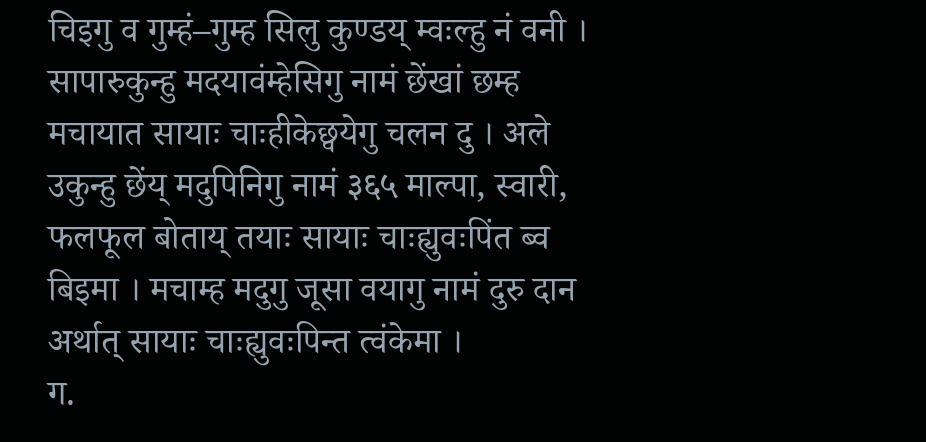चिइगु व गुम्हं–गुम्ह सिलु कुण्डय् म्वःल्हु नं वनी । सापारुकुन्हु मदयावंम्हेसिगु नामं छेंखां छम्ह मचायात सायाः चाःहीकेछ्वयेगु चलन दु । अले उकुन्हु छेंय् मदुपिनिगु नामं ३६५ माल्पा, स्वारी, फलफूल बोताय् तयाः सायाः चाःह्युवःपिंत ब्व बिइमा । मचाम्ह मदुगु जूसा वयागु नामं दुरु दान अर्थात् सायाः चाःह्युवःपिन्त त्वंकेमा ।
ग.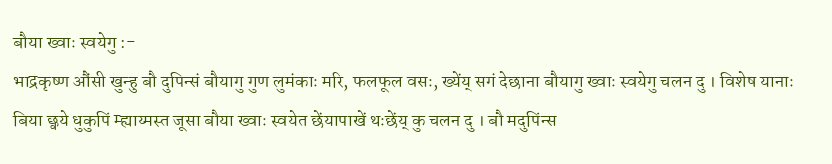बौया ख्वाः स्वयेगु :-
भाद्रकृष्ण औंसी खुन्हु बौ दुपिन्सं बौयागु गुण लुमंकाः मरि, फलफूल वसः, ख्येंय् सगं देछाना बौयागु ख्वाः स्वयेगु चलन दु । विशेष यानाः बिया छ्वये धुकुपिं म्ह्याय्मस्त जूसा बौया ख्वाः स्वयेत छेंयापाखें थःछेंय् कु चलन दु । बौ मदुपिंन्स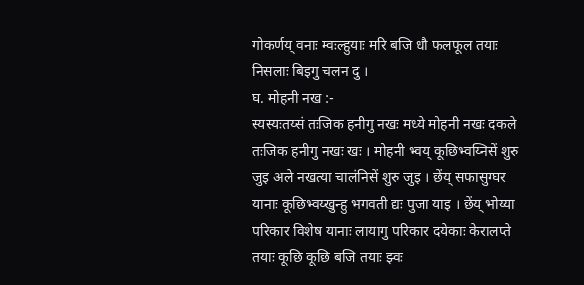गोकर्णय् वनाः म्वःल्हुयाः मरि बजि धौ फलफूल तयाः निसलाः बिइगु चलन दु ।
घ. मोहनी नख :-
स्यस्यःतय्सं तःजिक हनीगु नखः मध्ये मोहनी नखः दकले तःजिक हनीगु नखः खः । मोहनी भ्वय् कूछिभ्वय्निसें शुरु जुइ अले नखत्या चालंनिसें शुरु जुइ । छेंय् सफासुग्घर यानाः कूछिभ्वय्खुन्हु भगवती द्यः पुजा याइ । छेंय् भोय्या परिकार विशेष यानाः लायागु परिकार दयेकाः केरालप्ते तयाः कूछि कूछि बजि तयाः झ्वः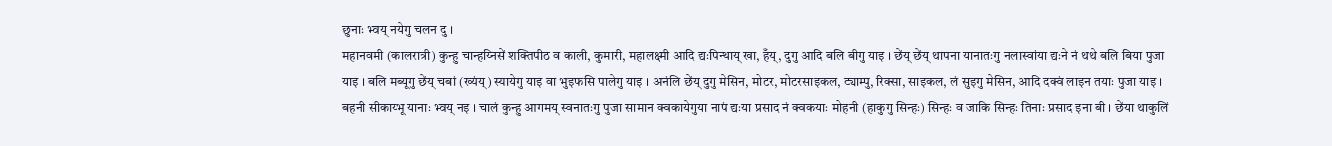छुनाः भ्वय् नयेगु चलन दु ।
महानवमी (कालरात्री) कुन्हु चान्हय्निसें शक्तिपीठ व काली, कुमारी, महालक्ष्मी आदि द्यःपिन्थाय् खा, हँय्, दुगु आदि बलि बीगु याइ । छेंय् छेंय् थापना यानातःगु नलास्वांया द्यःने नं थथे बलि बिया पुजा याइ । बलि मब्यूगु छेंय् चबां (ख्यंय्) स्यायेगु याइ वा भुइफसि पालेगु याइ । अनंलि छेंय् दुगु मेसिन, मोटर, मोटरसाइकल, ट्याम्पु, रिक्सा, साइकल, लं सुइगु मेसिन, आदि दक्वं लाइन तयाः पुजा याइ । बहनी सीकाय्भू यानाः भ्वय् नइ । चालं कुन्हु आगमय् स्वनातःगु पुजा सामान क्वकायेगुया नापं द्यःया प्रसाद नं क्वकयाः मोहनी (हाकुगु सिन्हः) सिन्हः व जाकि सिन्हः तिनाः प्रसाद इना बी । छेंया थाकुलिं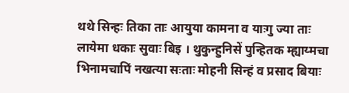थथे सिन्हः तिका ताः आयुया कामना व याःगु ज्या ताः लायेमा धकाः सुवाः बिइ । थुकुन्हुनिसें पुन्हितक म्ह्याय्मचा भिनामचापिं नखत्या सःताः मोहनी सिन्हं व प्रसाद बियाः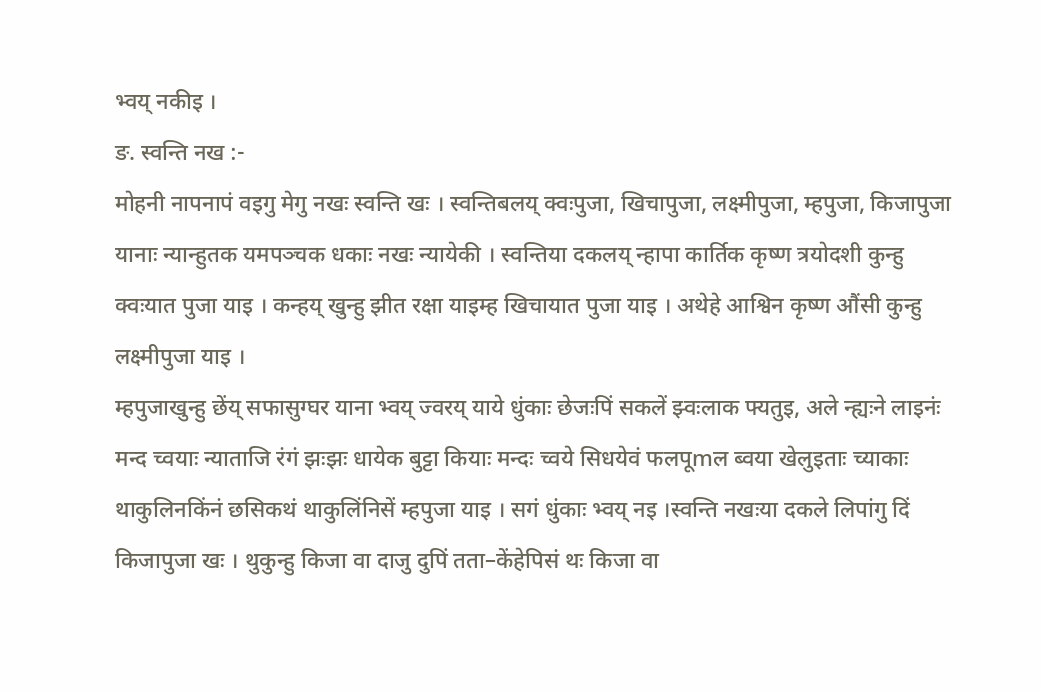भ्वय् नकीइ ।
ङ. स्वन्ति नख :-
मोहनी नापनापं वइगु मेगु नखः स्वन्ति खः । स्वन्तिबलय् क्वःपुजा, खिचापुजा, लक्ष्मीपुजा, म्हपुजा, किजापुजा यानाः न्यान्हुतक यमपञ्चक धकाः नखः न्यायेकी । स्वन्तिया दकलय् न्हापा कार्तिक कृष्ण त्रयोदशी कुन्हु क्वःयात पुजा याइ । कन्हय् खुन्हु झीत रक्षा याइम्ह खिचायात पुजा याइ । अथेहे आश्विन कृष्ण औंसी कुन्हु लक्ष्मीपुजा याइ ।
म्हपुजाखुन्हु छेंय् सफासुग्घर याना भ्वय् ज्वरय् याये धुंकाः छेजःपिं सकलें झ्वःलाक फ्यतुइ, अले न्ह्यःने लाइनंः मन्द च्वयाः न्याताजि रंगं झःझः धायेक बुट्टा कियाः मन्दः च्वये सिधयेवं फलपूmल ब्वया खेलुइताः च्याकाः थाकुलिनकिंनं छसिकथं थाकुलिंनिसें म्हपुजा याइ । सगं धुंकाः भ्वय् नइ ।स्वन्ति नखःया दकले लिपांगु दिं किजापुजा खः । थुकुन्हु किजा वा दाजु दुपिं तता–केंहेपिसं थः किजा वा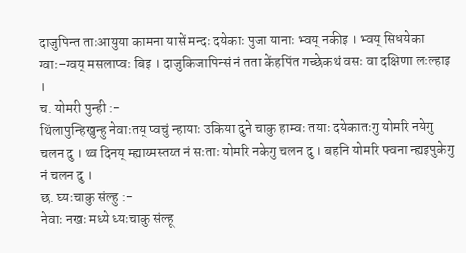दाजुपिन्त ताःआयुया कामना यासें मन्दः दयेकाः पुजा यानाः भ्वय् नकीइ । भ्वय् सिधयेका ग्वाः–ग्वय् मसलाप्वः बिइ । दाजुकिजापिन्सं नं तता केंहपिंत गच्छेकथं वसः वा दक्षिणा लःल्हाइ ।
च. योमरी पुन्ही :-
थिंलापुन्हिखुन्हु नेवाःतय् प्वचुं न्हायाः उकिया दुने चाकु हाम्वः तयाः दयेकातःगु योमरि नयेगु चलन दु । थ्व दिनय् म्ह्याय्मस्तय्त नं सःताः योमरि नकेगु चलन दु । बहनि योमरि फ्वना न्ह्यइपुकेगु नं चलन दु ।
छ. घ्यःचाकु संल्हु :-
नेवाः नखः मध्ये ध्यःचाकु संल्हू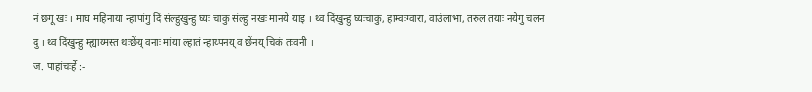नं छगू खः । माघ महिनाया न्हापांगु दिं संल्हुखुन्हु घ्यः चाकु संल्हु नखः मानये याइ । थ्व दिंखुन्हु घ्यःचाकु, हाम्वःग्वारा, वाउंलाभा, तरुल तयाः नयेगु चलन दु । थ्व दिंखुन्हु म्ह्याय्मस्त थःछेंय् वनाः मांया ल्हातं न्हाय्पनय् व छेंनय् चिकं तःवनी ।
ज. पाहांचःर्हे :-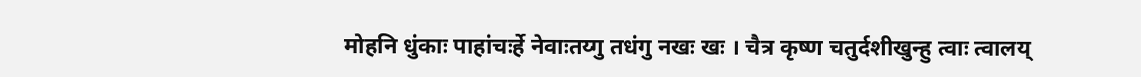मोहनि धुंकाः पाहांचःर्हे नेवाःतय्गु तधंगु नखः खः । चैत्र कृष्ण चतुर्दशीखुन्हु त्वाः त्वालय्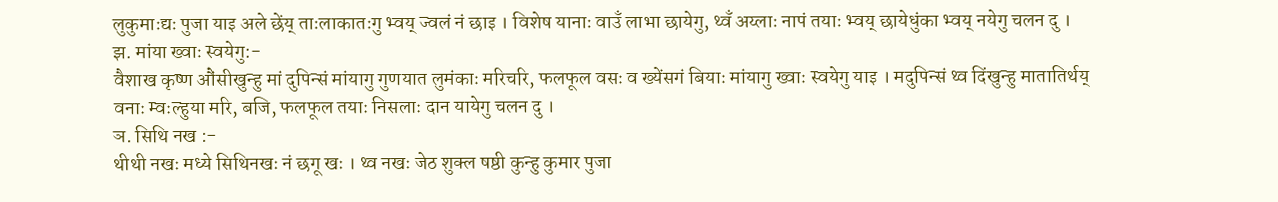लुकुमाःद्यः पुजा याइ अले छेंय् ताःलाकातःगु भ्वय् ज्वलं नं छाइ । विशेष यानाः वाउँ लाभा छायेगु, थ्वँ अय्लाः नापं तयाः भ्वय् छायेधुंका भ्वय् नयेगु चलन दु ।
झ. मांया ख्वाः स्वयेगु:-
वैशाख कृष्ण औंसीखुन्हु मां दुपिन्सं मांयागु गुणयात लुमंकाः मरिचरि, फलफूल वसः व ख्येंसगं बियाः मांयागु ख्वाः स्वयेगु याइ । मदुपिन्सं थ्व दिंखुन्हु मातातिर्थय् वनाः म्वःल्हुया मरि, बजि, फलफूल तयाः निसलाः दान यायेगु चलन दु ।
ञ. सिथि नख :-
थीथी नखः मध्ये सिथिनखः नं छगू खः । थ्व नखः जेठ शुक्ल षष्ठी कुन्हु कुमार पुजा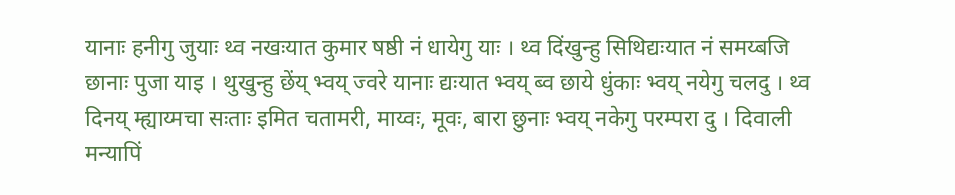यानाः हनीगु जुयाः थ्व नखःयात कुमार षष्ठी नं धायेगु याः । थ्व दिंखुन्हु सिथिद्यःयात नं समय्बजि छानाः पुजा याइ । थुखुन्हु छेंय् भ्वय् ज्वरे यानाः द्यःयात भ्वय् ब्व छाये धुंकाः भ्वय् नयेगु चलदु । थ्व दिनय् म्ह्याय्मचा सःताः इमित चतामरी, माय्वः, मूवः, बारा छुनाः भ्वय् नकेगु परम्परा दु । दिवाली मन्यापिं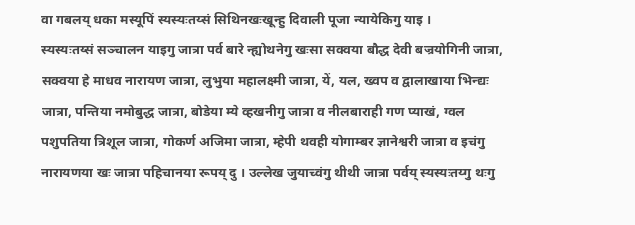वा गबलय् धका मस्यूपिं स्यस्यःतय्सं सिथिनखःखून्हु दिवाली पूजा न्यायेकिगु याइ ।
स्यस्यःतय्सं सञ्चालन याइगु जात्रा पर्व बारे न्ह्योथनेगु खःसा सक्वया बौद्ध देवी बज्रयोगिनी जात्रा, सक्वया हे माधव नारायण जात्रा, लुभुया महालक्ष्मी जात्रा, यें, यल, ख्वप व द्वालाखाया भिन्द्यः जात्रा, पन्तिया नमोबुद्ध जात्रा, बोडेया म्ये व्हखनीगु जात्रा व नीलबाराही गण प्याखं, ग्वल पशुपतिया त्रिशूल जात्रा, गोकर्ण अजिमा जात्रा, म्हेपी थवही योगाम्बर ज्ञानेश्वरी जात्रा व इचंगु नारायणया खः जात्रा पहिचानया रूपय् दु । उल्लेख जुयाच्वंगु थीथी जात्रा पर्वय् स्यस्यःतय्गु थःगु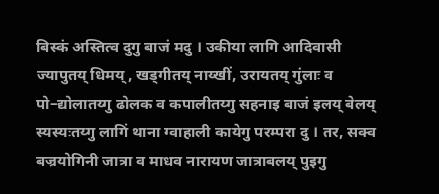बिस्कं अस्तित्व दुगु बाजं मदु । उकीया लागि आदिवासी ज्यापुतय् धिमय्, खड्गीतय् नाय्खीं, उरायतय् गुंलाः व पो–द्योलातय्गु ढोलक व कपालीतय्गु सहनाइ बाजं इलय् बेलय् स्यस्यःतय्गु लागिं थाना ग्वाहाली कायेगु परम्परा दु । तर, सक्व बज्रयोगिनी जात्रा व माधव नारायण जात्राबलय् पुइगु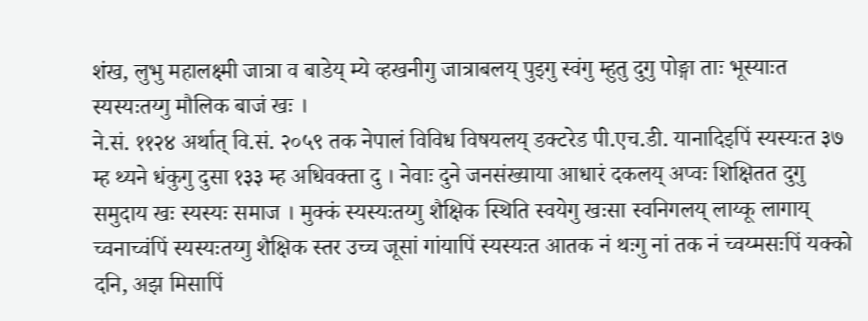शंख, लुभु महालक्ष्मी जात्रा व बाडेय् म्ये व्हखनीगु जात्राबलय् पुइगु स्वंगु म्हुतु दुगु पोङ्गा ताः भूस्याःत स्यस्यःतय्गु मौलिक बाजं खः ।
ने.सं. ११२४ अर्थात् वि.सं. २०५९ तक नेपालं विविध विषयलय् डक्टरेड पी.एच.डी. यानादिइपिं स्यस्यःत ३७ म्ह थ्यने धंकुगु दुसा १३३ म्ह अधिवक्ता दु । नेवाः दुने जनसंख्याया आधारं दकलय् अप्वः शिक्षितत दुगु समुदाय खः स्यस्यः समाज । मुक्कं स्यस्यःतय्गु शैक्षिक स्थिति स्वयेगु खःसा स्वनिगलय् लाय्कू लागाय् च्वनाच्वंपिं स्यस्यःतय्गु शैक्षिक स्तर उच्च जूसां गांयापिं स्यस्यःत आतक नं थःगु नां तक नं च्वय्मसःपिं यक्को दनि, अझ मिसापिं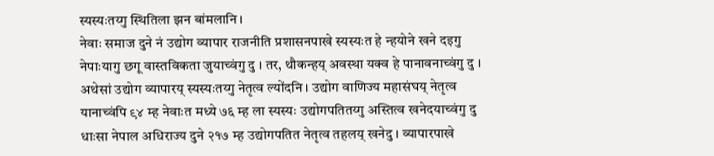स्यस्यःतय्गु स्थितिला झन बांमलानि ।
नेवाः समाज दुने नं उद्योग व्यापार राजनीति प्रशासनपाखे स्यस्यःत हे न्हयोने खने दइगु नेपाःयागु छगू वास्तविकता जुयाच्वंगु दु । तर, थौकन्हय् अवस्था यक्व हे पानावनाच्वंगु दु । अथेसां उद्योग व्यापारय् स्यस्यःतय्गु नेतृत्व ल्योंदनि । उद्योग वाणिज्य महासंघय् नेतृत्व यानाच्वंपि ९४ म्ह नेवाःत मध्ये ७६ म्ह ला स्यस्यः उद्योगपतितय्गु अस्तित्व खनेदयाच्वंगु दु धाःसा नेपाल अधिराज्य दुने २१७ म्ह उद्योगपतित नेतृत्व तहलय् खनेदु । व्यापारपाखे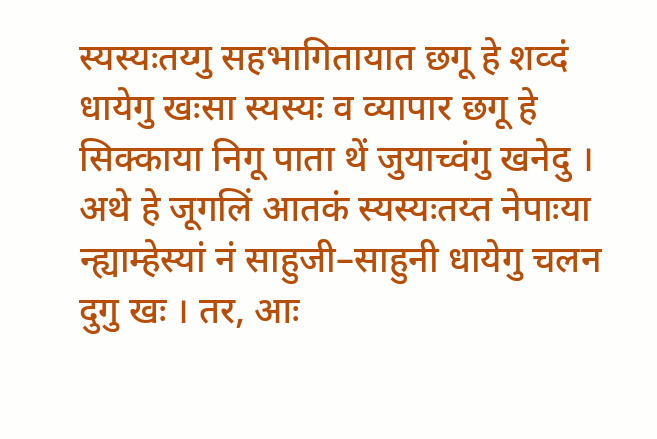स्यस्यःतय्गु सहभागितायात छगू हे शव्दं धायेगु खःसा स्यस्यः व व्यापार छगू हे सिक्काया निगू पाता थें जुयाच्वंगु खनेदु । अथे हे जूगलिं आतकं स्यस्यःतय्त नेपाःया न्ह्याम्हेस्यां नं साहुजी–साहुनी धायेगु चलन दुगु खः । तर, आः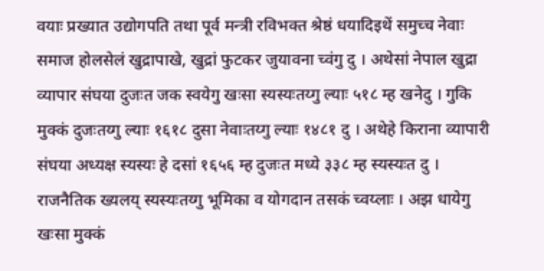वयाः प्रख्यात उद्योगपति तथा पूर्व मन्त्री रविभक्त श्रेष्ठं धयादिइथें समुच्च नेवाः समाज होलसेलं खुद्रापाखे, खुद्रां फुटकर जुयावना च्वंगु दु । अथेसां नेपाल खुद्रा व्यापार संघया दुजःत जक स्वयेगु खःसा स्यस्यःतय्गु ल्याः ५१८ म्ह खनेदु । गुकि मुक्कं दुजःतय्गु ल्याः १६१८ दुसा नेवाःतय्गु ल्याः १४८१ दु । अथेहे किराना व्यापारी संघया अध्यक्ष स्यस्यः हे दसां १६५६ म्ह दुजःत मध्ये ३३८ म्ह स्यस्यःत दु ।
राजनैतिक ख्यलय् स्यस्यःतय्गु भूमिका व योगदान तसकं च्वय्लाः । अझ धायेगु खःसा मुक्कं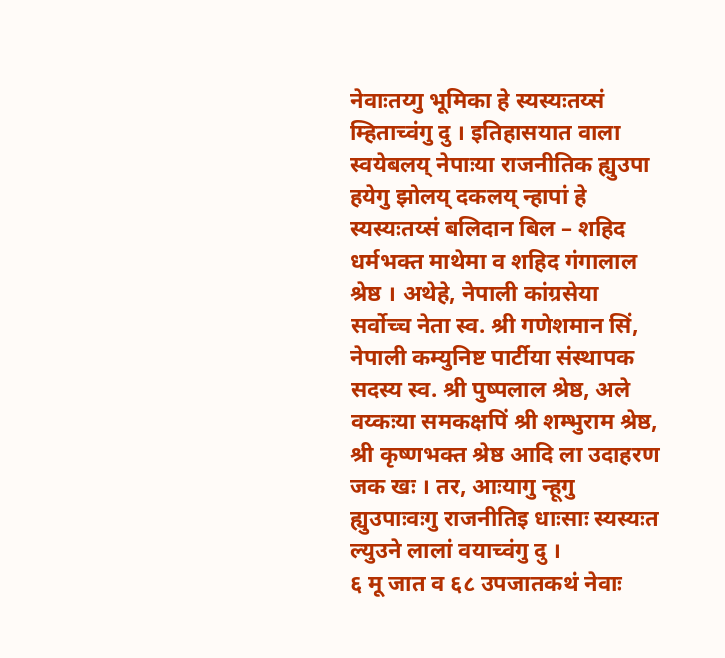नेवाःतय्गु भूमिका हे स्यस्यःतय्सं म्हिताच्वंगु दु । इतिहासयात वाला स्वयेबलय् नेपाःया राजनीतिक ह्युउपा हयेगु झोलय् दकलय् न्हापां हे स्यस्यःतय्सं बलिदान बिल – शहिद धर्मभक्त माथेमा व शहिद गंगालाल श्रेष्ठ । अथेहे, नेपाली कांग्रसेया सर्वोच्च नेता स्व. श्री गणेशमान सिं, नेपाली कम्युनिष्ट पार्टीया संस्थापक सदस्य स्व. श्री पुष्पलाल श्रेष्ठ, अले वय्कःया समकक्षपिं श्री शम्भुराम श्रेष्ठ, श्री कृष्णभक्त श्रेष्ठ आदि ला उदाहरण जक खः । तर, आःयागु न्हूगु ह्युउपाःवःगु राजनीतिइ धाःसाः स्यस्यःत ल्युउने लालां वयाच्वंगु दु ।
६ मू जात व ६८ उपजातकथं नेवाः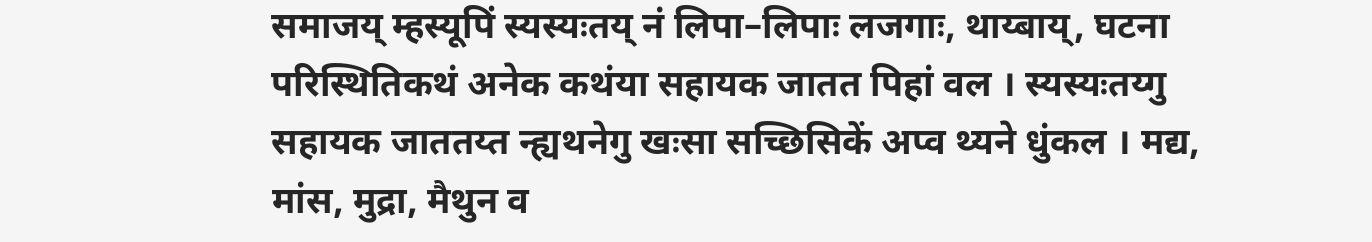समाजय् म्हस्यूपिं स्यस्यःतय् नं लिपा–लिपाः लजगाः, थाय्बाय्, घटना परिस्थितिकथं अनेक कथंया सहायक जातत पिहां वल । स्यस्यःतय्गु सहायक जाततय्त न्ह्यथनेगु खःसा सच्छिसिकें अप्व थ्यने धुंकल । मद्य, मांस, मुद्रा, मैथुन व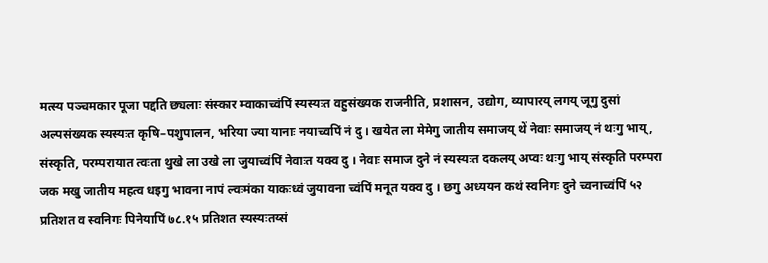मत्स्य पञ्चमकार पूजा पद्दति छ्यलाः संस्कार म्वाकाच्वंपिं स्यस्यःत वहुसंख्यक राजनीति, प्रशासन, उद्योग, व्यापारय् लगय् जूगु दुसां अल्पसंख्यक स्यस्यःत कृषि–पशुपालन, भरिया ज्या यानाः नयाच्वपिं नं दु । खयेत ला मेमेगु जातीय समाजय् थें नेवाः समाजय् नं थःगु भाय्, संस्कृति, परम्परायात त्वःता थुखे ला उखे ला जुयाच्वंपिं नेवाःत यक्व दु । नेवाः समाज दुने नं स्यस्यःत दकलय् अप्वः थःगु भाय् संस्कृति परम्परा जक मखु जातीय महत्व धइगु भावना नापं ल्वःमंका याकःध्वं जुयावना च्वंपिं मनूत यक्व दु । छगु अध्ययन कथं स्वनिगः दुने च्वनाच्वंपिं ५२ प्रतिशत व स्वनिगः पिनेयापिं ७८.१५ प्रतिशत स्यस्यःतय्सं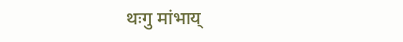थःगु मांभाय्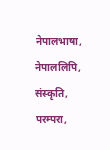नेपालभाषा, नेपाललिपि, संस्कृति, परम्परा,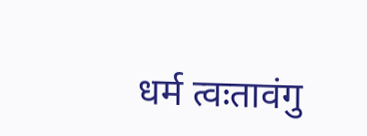धर्म त्वःतावंगु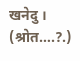खनेदु । (श्रोत….?.)